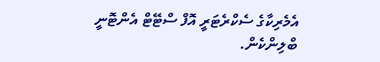އެމެރިކާގެ ސެކްރެޓަރީ އޮފް ސްޓޭޓް އެންޓޮނީ ބްލިންކެން.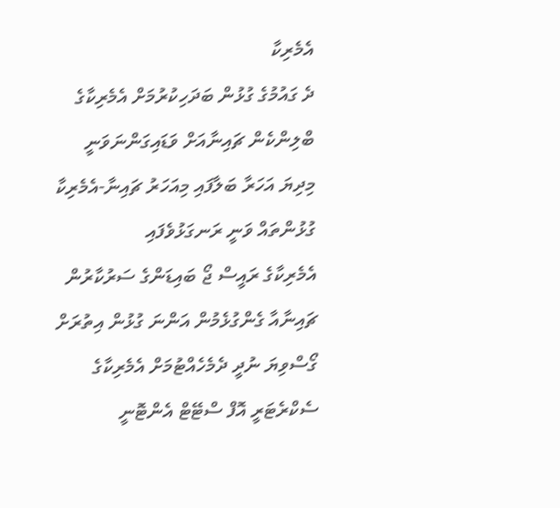އެމެރިކާ
ދެ ގައުމުގެ ގުޅުން ބަދަހިކުރުމަށް އެމެރިކާގެ ބްލިންކެން ޗައިނާއަށް ވަޑައިގަންނަވަނީ
މިދިޔަ އަހަރާ ބަލާފައި މިއަހަރު ޗައިނާ-އެމެރިކާ ގުޅުންތައް ވަނީ ރަނގަޅުވެފައި
އެމެރިކާގެ ރައީސް ޖޯ ބައިޑަންގެ ސަރުކާރުން ޗައިނާއާ ގެންގުޅެމުން އަންނަ ގުޅުން އިތުރަށް ގޯސްވިޔަ ނުދީ ދެމެހެއްޓުމަށް އެމެރިކާގެ ސެކްރެޓަރީ އޮފް ސްޓޭޓް އެންޓޮނީ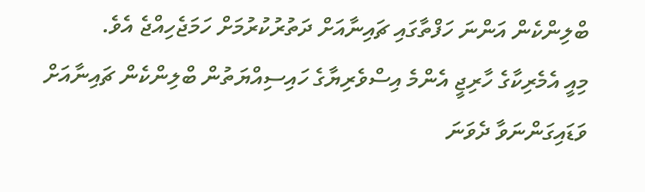ބްލިންކެން އަންނަ ހަފްތާގައި ޗައިނާއަށް ދަތުރުކުރުމަށް ހަމަޖެހިއްޖެ އެވެ.
މިއީ އެމެރިކާގެ ހާރިޖީ އެންމެ އިސްވެރިޔާގެ ހައިސިއްޔަތުން ބްލިންކެން ޗައިނާއަށް ވަޑައިގަންނަވާ ދެވަނަ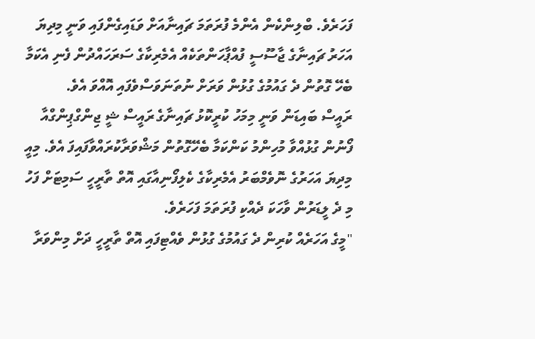ފަހަރެވެ. ބްލިންކެން އެންމެ ފުރަތަމަ ޗައިނާއަށް ވަޑައިގެންފައި ވަނީ މިދިޔަ އަހަރު ޗައިނާގެ ޖާސޫސީ ފުއްޕާހަންތަކެއް އެމެރިކާގެ ސަރަހައްދުން ފެނި އެކަމާ ބެހޭ ގޮތުން ދެ ގައުމުގެ ގުޅުން ވަރަށް ނުތަނަވަސްވެފައި އޮއްވަ އެވެ.
ރައީސް ބައިޑަން ވަނީ މިމަހު ކުރީކޮޅު ޗައިނާގެ ރައީސް ޝީ ޖިންގްޕިންގްއާ ފޯނުން ގުޅުއްވާ މުހިންމު ކަންކަމާ ބެހޭގޮތުން މަޝްވަރާކުރައްވާފައިފަ އެވެ. މިއީ މިދިޔަ އަހަރުގެ ނޮވެމްބަރު އެމެރިކާގެ ކެލިފޯނިއާގައި އޮތް ތާރީހީ ސަމިޓަށް ފަހު މި ދެ ލީޑަރުން ވާހަކަ ދެއްކި ފުރަތަމަ ފަހަރެވެ.
"މީގެ އަހަރެއް ކުރިން ދެ ގައުމުގެ ގުޅުން ވެއްޓިފައި އޮތް ތާރީހީ ދަށް މިންވަރާ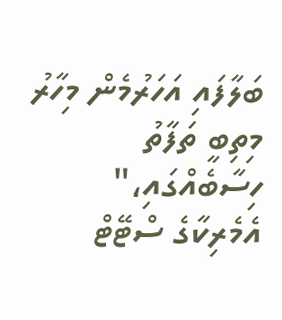ބަލާފައި އަހަރުމެން މިހާރު މިތިބީ ތަފާތު ހިސާބެއްގައި،" އެމެރިކާގެ ސްޓޭޓް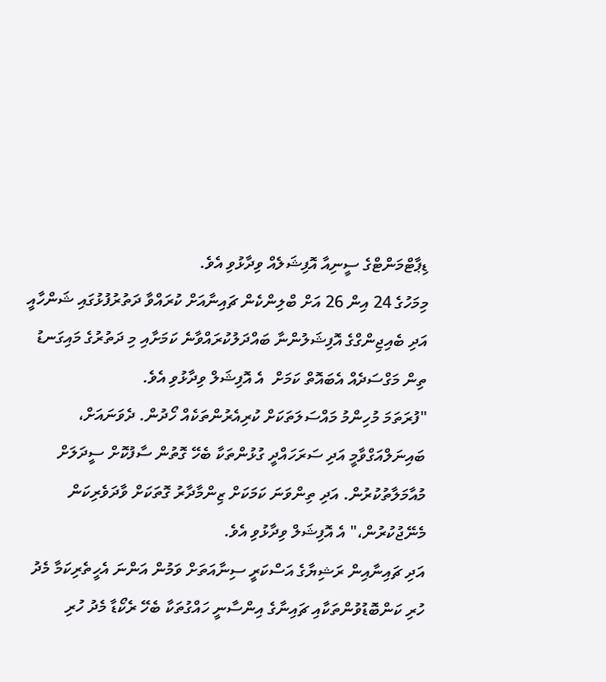ޑިޕާޓްމަންޓްގެ ސީނިއާ އޮފިޝަލެއް ވިދާޅުވި އެވެ.
މިމަހުގެ 24 އިން 26 އަށް ބްލިންކެން ޗައިނާއަށް ކުރައްވާ ދަތުރުފުޅުގައި ޝަންހާއީ އަދި ބެއިޖިންގްގެ އޮފިޝަލުންނާ ބައްދަލުކުރައްވާނެ ކަމަށާއި މި ދަތުރުގެ މައިގަނޑު ތިން މަގްސަދެއް އެބައޮތް ކަމަށް  އެ އޮފިޝަލް ވިދާޅުވި އެވެ.
"ފުރަތަމަ މުހިންމު މައްސަލަތަކަށް ކުރިއެރުންތަކެއް ހޯދުން. ދެވަނައަށް، ބައިނަލްއަގްވާމީ އަދި ސަރަހައްދީ ގުޅުންތަކާ ބެހޭ ގޮތުން ސާފުކޮށް ސީދަލަށް މުއާމަލާތުކުރުން. އަދި ތިންވަނަ ކަމަކަށް ޒިންމާދާރު ގޮތަކަށް ވާދަވެރިކަން މެނޭޖުކުރުން،" އެ އޮފިޝަލް ވިދާޅުވި އެވެ.
އަދި ޗައިނާއިން ރަޝިޔާގެ އަސްކަރީ ސިނާއަތަށް ވަމުން އަންނަ އެހީތެރިކަމާ މެދު ހުރި ކަންބޮޑުވުންތަކާއި ޗައިނާގެ އިންސާނީ ހައްގުތަކާ ބެހޭ ރެކޯޑާ މެދު ހުރި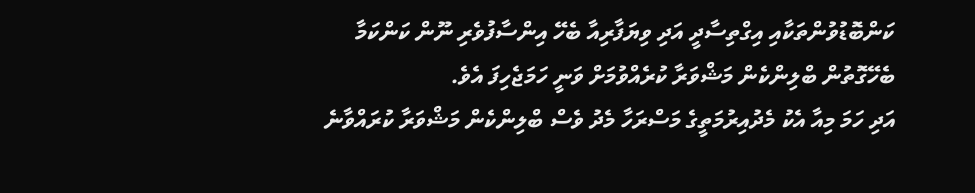ކަންބޮޑުވުންތަކާއި އިގްތިސާދީ އަދި ވިޔަފާރިއާ ބެހޭ އިންސާފުވެރި ނޫން ކަންކަމާ ބެހޭގޮތުން ބްލިންކެން މަޝްވަރާ ކުރެއްވުމަށް ވަނީ ހަމަޖެހިފަ އެވެ.
އަދި ހަމަ މިއާ އެކު މެދުއިރުމަތީގެ މަސްރަހާ މެދު ވެސް ބްލިންކެން މަޝްވަރާ ކުރައްވާނެ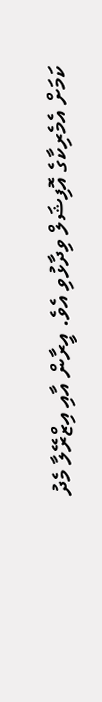ކަމަށް އެމެރިކާގެ އޮފިޝަލް ވިދާޅުވި އެވެ. އީރާން އާއި އިޒްރޭލާ މެދު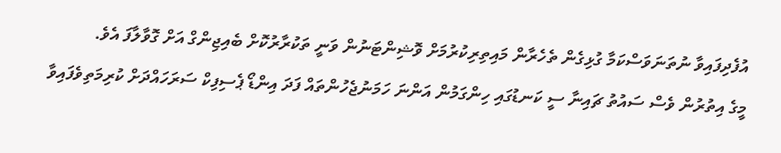އުފެދިފައިވާ ނުތަނަވަސްކަމާ ގުޅިގެން ތެހެރާން މައިތިރިކުރުމަށް ވޮޝިންޓަނުން ވަނީ ތަކުރާރުކޮށް ބެއިޖިންގް އަށް ގޮވާލާފަ އެވެ.
މީގެ އިތުރުން ވެސް ސައުތު ޗައިނާ ސީ ކަނޑުގައި ހިންގަމުން އަންނަ ހަމަނުޖެހުންތައް ފަދަ އިންޑޯ ޕެސިފިކް ސަރަހައްދަށް ކުރިމަތިވެފައިވާ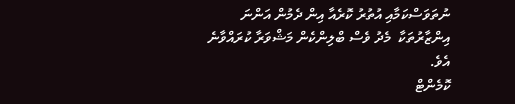ނުތަވަސްކަމާއި އުތުރު ކޮރެއާ އިން ދެމުން އަންނަ އިންޒާރުތަކާ  މެދު ވެސް ބްލިންކެން މަޝްވަރާ ކުރައްވާނެ އެވެ.
ކޮމެންޓް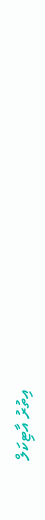އިތުރު އާޓިކަލް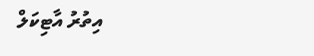އިތުރު އާޓިކަލް